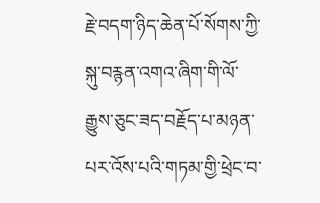རྗེ་བདག་ཉིད་ཆེན་པོ་སོགས་ཀྱི་སྐུ་བརྙན་འགའ་ཞིག་གི་ལོ་རྒྱུས་ཅུང་ཟད་བརྗོད་པ་མཉན་པར་འོས་པའི་གཏམ་གྱི་ཕྲེང་བ་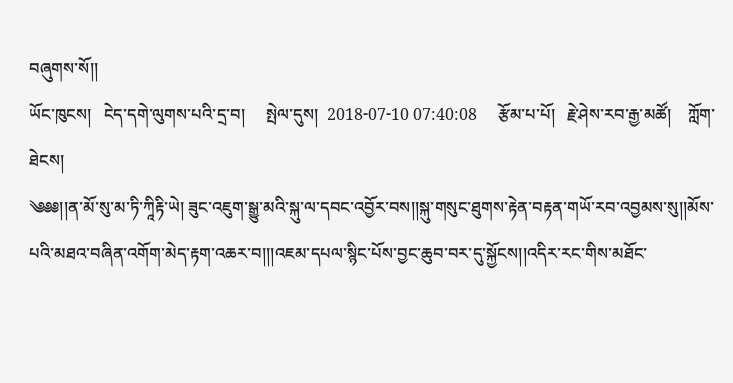བཞུགས་སོ།།
ཡོང་ཁུངས།   ངེད་དགེ་ལུགས་པའི་དྲ་བ།     སྤེལ་དུས།  2018-07-10 07:40:08     རྩོམ་པ་པོ།   རྗེ་ཤེས་རབ་རྒྱ་མཚོ།    ཀློག་ཐེངས།
༄༅༅།།ན་མོ་སུ་མ་ཏི་ཀཱིརྟི་ཡེ། ཟུང་འཇུག་སྒྱུ་མའི་སྐུ་ལ་དབང་འབྱོར་བས།།སྐུ་གསུང་ཐུགས་རྟེན་བརྟན་གཡོ་རབ་འབྱམས་སུ།།མོས་པའི་མཐའ་བཞིན་འགོག་མེད་རྟག་འཆར་བ།།།འཇམ་དཔལ་སྙིང་པོས་བྱང་ཆུབ་བར་དུ་སྐྱོངས།།འདིར་རང་གིས་མཐོང་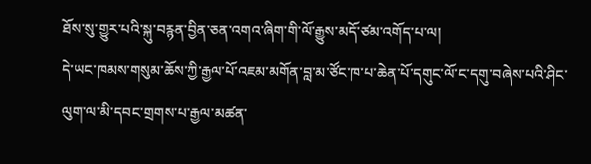ཐོས་སུ་གྱུར་པའི་སྐུ་བརྙན་བྱིན་ཅན་འགའ་ཞིག་གི་ལོ་རྒྱུས་མདོ་ཙམ་འགོད་པ་ལ།
དེ་ཡང་ཁམས་གསུམ་ཆོས་ཀྱི་རྒྱལ་པོ་འཇམ་མགོན་བླ་མ་ཙོང་ཁ་པ་ཆེན་པོ་དགུང་ལོ་ང་དགུ་བཞེས་པའི་ཤིང་ལུག་ལ་མི་དབང་གྲགས་པ་རྒྱལ་མཚན་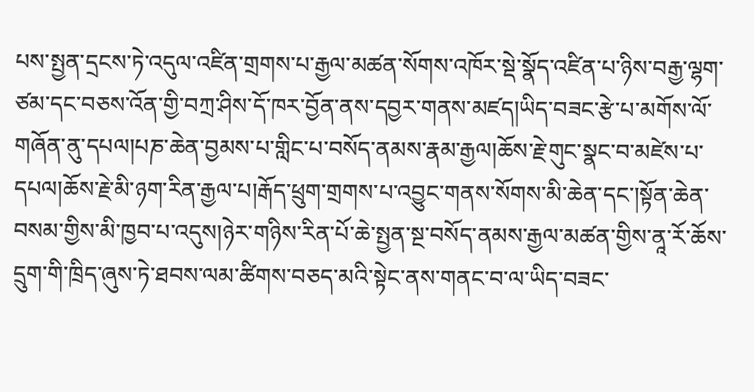པས་སྤྱན་དྲངས་ཏེ་འདུལ་འཛིན་གྲགས་པ་རྒྱལ་མཚན་སོགས་འཁོར་སྡེ་སྣོད་འཛིན་པ་ཉིས་བརྒྱ་ལྷག་ཙམ་དང་བཅས་འོན་གྱི་བཀྲ་ཤིས་དོ་ཁར་བྱོན་ནས་དབྱར་གནས་མཛད།ཡིད་བཟང་རྩེ་པ་མགོས་ལོ་གཞོན་ནུ་དཔལ།པཎ་ཆེན་བྱམས་པ་གླིང་པ་བསོད་ནམས་རྣམ་རྒྱལ།ཆོས་རྗེ་གུང་སྣང་བ་མཛེས་པ་དཔལ།ཆོས་རྗེ་མི་ཉག་རིན་རྒྱལ་པ།རྒོད་ཕྲུག་གྲགས་པ་འབྱུང་གནས་སོགས་མི་ཆེན་དང་།སྟོན་ཆེན་བསམ་གྱིས་མི་ཁྱབ་པ་འདུས།ཉེར་གཉིས་རིན་པོ་ཆེ་སྤྱན་སྔ་བསོད་ནམས་རྒྱལ་མཚན་གྱིས་ནཱ་རོ་ཆོས་དྲུག་གི་ཁྲིད་ཞུས་ཏེ་ཐབས་ལམ་ཚིགས་བཅད་མའི་སྟེང་ནས་གནང་བ་ལ་ཡིད་བཟང་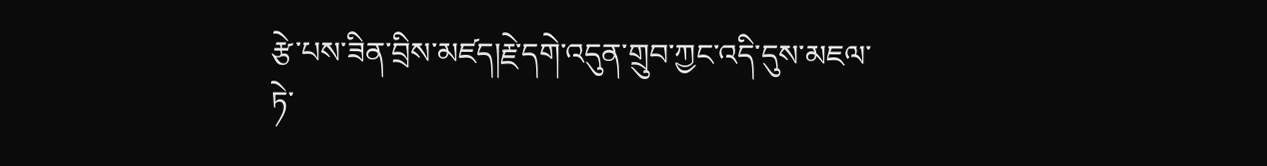རྩེ་པས་ཟིན་བྲིས་མཛད།རྗེ་དགེ་འདུན་གྲུབ་ཀྱང་འདི་དུས་མཇལ་ཏེ་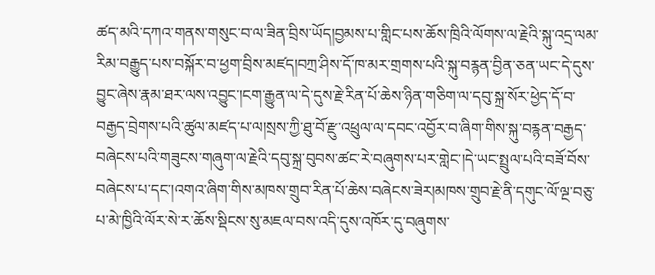ཚད་མའི་དཀའ་གནས་གསུང་བ་ལ་ཟིན་བྲིས་ཡོད།བྱམས་པ་གླིང་པས་ཆོས་ཁྲིའི་ལོགས་ལ་རྗེའི་སྐུ་འདྲ་ལམ་རིམ་བརྒྱུད་པས་བསྐོར་བ་ཕྱག་བྲིས་མཛད།བཀྲ་ཤིས་དོ་ཁ་མར་གྲགས་པའི་སྐུ་བརྙན་བྱིན་ཅན་ཡང་དེ་དུས་བྱུང་ཞེས་རྣམ་ཐར་ལས་འབྱུང་།ངག་རྒྱུན་ལ་དེ་དུས་རྗེ་རིན་པོ་ཆེས་ཉིན་གཅིག་ལ་དབུ་སྐྲ་སོར་ཕྱེད་དོ་བ་བརྒྱད་བྲེགས་པའི་ཚུལ་མཛད་པ་ལ།སྲས་ཀྱི་ཐུ་བོ་རྫུ་འཕྲུལ་ལ་དབང་འབྱོར་བ་ཞིག་གིས་སྐུ་བརྙན་བརྒྱད་བཞེངས་པའི་གཟུངས་གཞུག་ལ་རྗེའི་དབུ་སྐྲ་བུབས་ཚང་རེ་བཞུགས་པར་གླེང་།དེ་ཡང་སྤྲུལ་པའི་བཟོ་བོས་བཞེངས་པ་དང་།འགའ་ཞིག་གིས་མཁས་གྲུབ་རིན་པོ་ཆེས་བཞེངས་ཟེར།མཁས་གྲུབ་རྗེ་ནི་དགུང་ལོ་ལྔ་བཅུ་པ་མེ་ཁྱིའི་ལོར་སེ་ར་ཆོས་སྡིངས་སུ་མཇལ་བས་འདི་དུས་འཁོར་དུ་བཞུགས་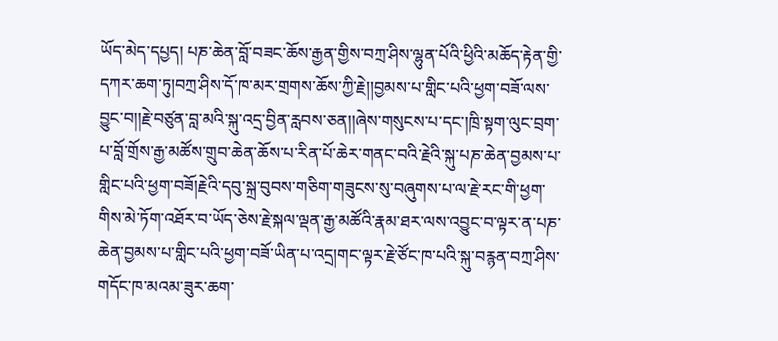ཡོད་མེད་དཔྱད། པཎ་ཆེན་བློ་བཟང་ཆོས་རྒྱན་གྱིས་བཀྲ་ཤིས་ལྷུན་པོའི་ཕྱིའི་མཆོད་རྟེན་གྱི་དཀར་ཆག་ཏུ།བཀྲ་ཤིས་དོ་ཁ་མར་གྲགས་ཆོས་ཀྱི་རྗེ།།བྱམས་པ་གླིང་པའི་ཕྱག་བཟོ་ལས་བྱུང་བ།།རྗེ་བཙུན་བླ་མའི་སྐུ་འདྲ་བྱིན་རླབས་ཅན།།ཞེས་གསུངས་པ་དང་།ཁྲི་སྟག་ལུང་བྲག་པ་བློ་གྲོས་རྒྱ་མཚོས་གྲུབ་ཆེན་ཆོས་པ་རིན་པོ་ཆེར་གནང་བའི་རྗེའི་སྐུ་པཎ་ཆེན་བྱམས་པ་གླིང་པའི་ཕྱག་བཟོ།རྗེའི་དབུ་སྐྲ་བུབས་གཅིག་གཟུངས་སུ་བཞུགས་པ་ལ་རྗེ་རང་གི་ཕྱག་གིས་མེ་ཏོག་འཐོར་བ་ཡོད་ཅེས་རྗེ་སྐལ་ལྡན་རྒྱ་མཚོའི་རྣམ་ཐར་ལས་འབྱུང་བ་ལྟར་ན་པཎ་ཆེན་བྱམས་པ་གླིང་པའི་ཕྱག་བཟོ་ཡིན་པ་འདྲ།གང་ལྟར་རྗེ་ཙོང་ཁ་པའི་སྐུ་བརྙན་བཀྲ་ཤིས་གདོང་ཁ་མའམ་ཟུར་ཆག་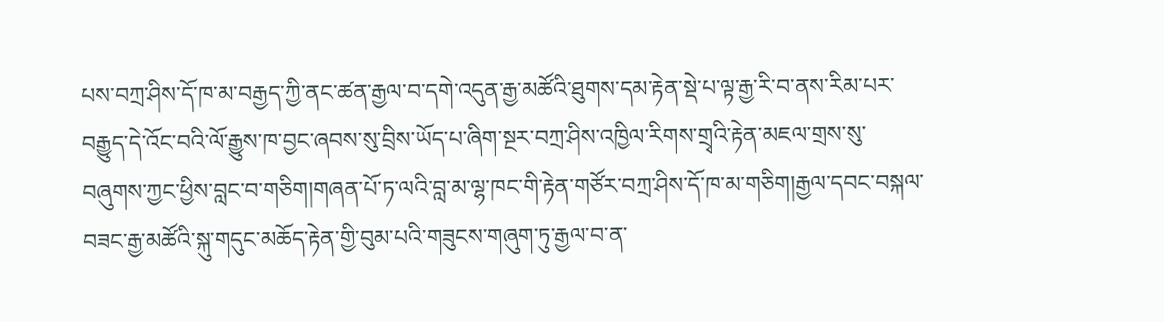པས་བཀྲ་ཤིས་དོ་ཁ་མ་བརྒྱད་ཀྱི་ནང་ཚན་རྒྱལ་བ་དགེ་འདུན་རྒྱ་མཚོའི་ཐུགས་དམ་རྟེན་སྡེ་པ་ལྟ་རྒྱ་རི་བ་ནས་རིམ་པར་བརྒྱུད་དེ་འོང་བའི་ལོ་རྒྱུས་ཁ་བྱང་ཞབས་སུ་བྲིས་ཡོད་པ་ཞིག་སྔར་བཀྲ་ཤིས་འཁྱིལ་རིགས་གྲྭའི་རྟེན་མཇལ་གྲས་སུ་བཞུགས་ཀྱང་ཕྱིས་བླང་བ་གཅིག།གཞན་པོ་ཏ་ལའི་བླ་མ་ལྷ་ཁང་གི་རྟེན་གཙོར་བཀྲ་ཤིས་དོ་ཁ་མ་གཅིག།རྒྱལ་དབང་བསྐལ་བཟང་རྒྱ་མཚོའི་སྐུ་གདུང་མཆོད་རྟེན་གྱི་བུམ་པའི་གཟུངས་གཞུག་ཏུ་རྒྱལ་བ་ན་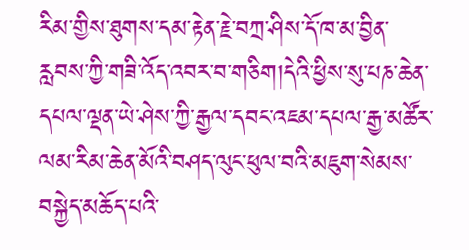རིམ་གྱིས་ཐུགས་དམ་རྟེན་རྗེ་བཀྲ་ཤིས་དོ་ཁ་མ་བྱིན་རླབས་ཀྱི་གཟི་འོད་འབར་བ་གཅིག།དེའི་ཕྱིས་སུ་པཎ་ཆེན་དཔལ་ལྡན་ཡེ་ཤེས་ཀྱི་རྒྱལ་དབང་འཇམ་དཔལ་རྒྱ་མཚོར་ལམ་རིམ་ཆེན་མོའི་བཤད་ལུང་ཕུལ་བའི་མཇུག་སེམས་བསྐྱེད་མཆོད་པའི་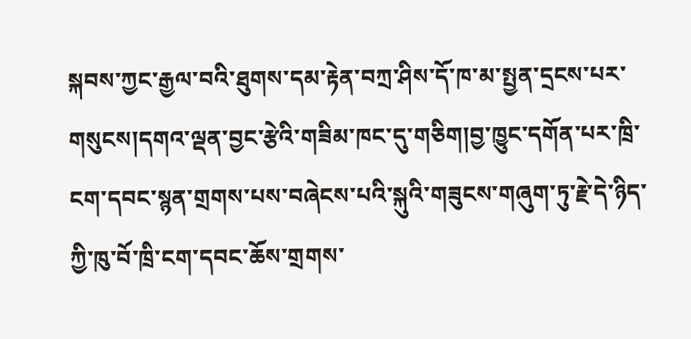སྐབས་ཀྱང་རྒྱལ་བའི་ཐུགས་དམ་རྟེན་བཀྲ་ཤིས་དོ་ཁ་མ་སྤྱན་དྲངས་པར་གསུངས།དགའ་ལྡན་བྱང་རྩེའི་གཟིམ་ཁང་དུ་གཅིག།བྱ་ཁྱུང་དགོན་པར་ཁྲི་ངག་དབང་སྙན་གྲགས་པས་བཞེངས་པའི་སྐུའི་གཟུངས་གཞུག་ཏུ་རྗེ་དེ་ཉིད་ཀྱི་ཁུ་བོ་ཁྲི་ངག་དབང་ཆོས་གྲགས་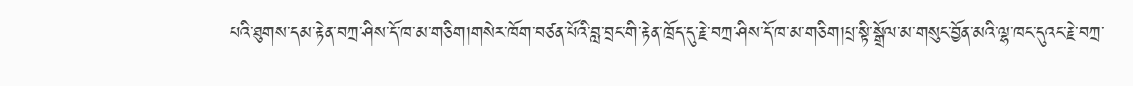པའི་ཐུགས་དམ་རྟེན་བཀྲ་ཤིས་དོ་ཁ་མ་གཅིག།གསེར་ཁོག་བཙན་པོའི་བླ་བྲང་གི་རྟེན་ཁྲོད་དུ་རྗེ་བཀྲ་ཤིས་དོ་ཁ་མ་གཅིག།པྲ་སྟི་སྒྲོལ་མ་གསུང་བྱོན་མའི་ལྷ་ཁང་དུའང་རྗེ་བཀྲ་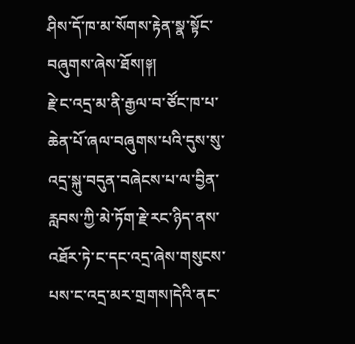ཤིས་དོ་ཁ་མ་སོགས་རྟེན་སྣ་སྟོང་བཞུགས་ཞེས་ཐོས།༈།
རྗེ་ང་འདྲ་མ་ནི་རྒྱལ་བ་ཙོང་ཁ་པ་ཆེན་པོ་ཞལ་བཞུགས་པའི་དུས་སུ་འདྲ་སྐུ་བདུན་བཞེངས་པ་ལ་བྱིན་རླབས་ཀྱི་མེ་ཏོག་རྗེ་རང་ཉིད་ནས་འཐོར་ཏེ་ང་དང་འདྲ་ཞེས་གསུངས་པས་ང་འདྲ་མར་གྲགས།དེའི་ནང་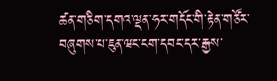ཚན་གཅིག་དགའ་ལྡན་ཧར་གདོང་གི་རྟེན་གཙོར་བཞུགས་པ་ཇུན་ཝང་ངག་དབང་དར་རྒྱས་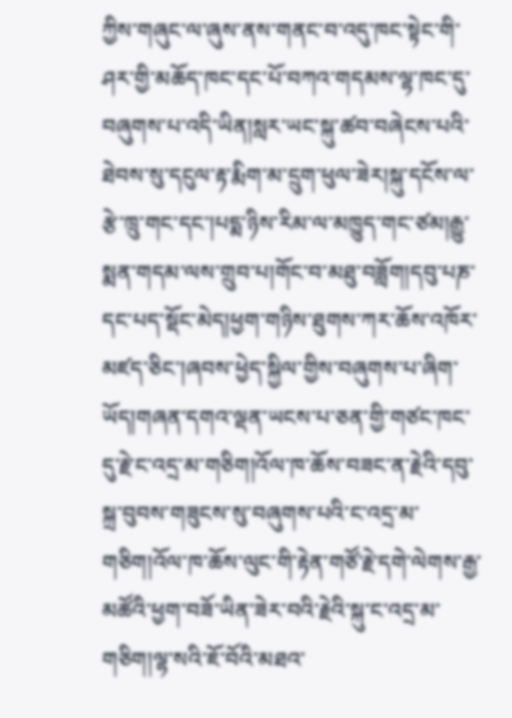ཀྱིས་གཞུང་ལ་ཞུས་ནས་གནང་བ་འདུ་ཁང་སྟེང་གི་ཤར་གྱི་མཆོད་ཁང་དང་པོ་བཀའ་གདམས་ལྷ་ཁང་དུ་བཞུགས་པ་འདི་ཡིན།སླར་ཡང་སྐུ་ཚབ་བཞེངས་པའི་ཐེབས་སུ་དངུལ་རྟ་རྨིག་མ་དྲུག་ཕུལ་ཟེར།སྐུ་དངོས་ལ་རྩེ་ཁྲུ་གང་དང་།པདྨ་ཉིས་རིམ་ལ་མཁྱུད་གང་ཙམ།རྒྱུ་སྨན་གདམ་ལས་གྲུབ་པ།གོང་བ་མཐུ་བཟློག།དབུ་པཎ་དང་པད་སྡོང་མེད།ཕྱག་གཉིས་ཐུགས་ཀར་ཆོས་འཁོར་མཛད་ཅིང་།ཞབས་ཕྱེད་སྐྱིལ་གྱིས་བཞུགས་པ་ཞིག་ཡོད།གཞན་དགའ་ལྡན་ཡངས་པ་ཅན་གྱི་གཙང་ཁང་དུ་རྗེ་ང་འདྲ་མ་གཅིག།འོལ་ཁ་ཆོས་བཟང་ན་རྗེའི་དབུ་སྐྲ་བུབས་གཟུངས་སུ་བཞུགས་པའི་ང་འདྲ་མ་གཅིག།འོལ་ཁ་ཆོས་ལུང་གི་རྟེན་གཙོ་རྗེ་དགེ་ལེགས་རྒྱ་མཚོའི་ཕྱག་བཟོ་ཡིན་ཟེར་བའི་རྗེའི་སྐུ་ང་འདྲ་མ་གཅིག།ལྷ་སའི་ཇོ་བོའི་མཐའ་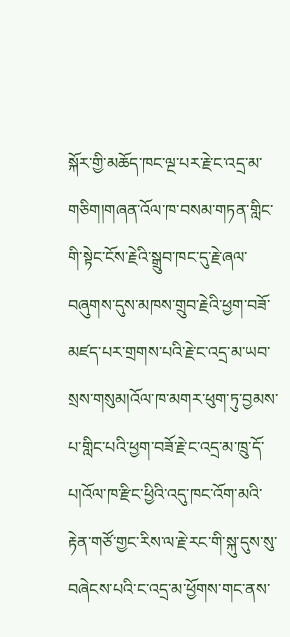སྐོར་གྱི་མཆོད་ཁང་ལྔ་པར་རྗེ་ང་འདྲ་མ་གཅིག།གཞན་འོལ་ཁ་བསམ་གཏན་གླིང་གི་སྟེང་ངོས་རྗེའི་སྒྲུབ་ཁང་དུ་རྗེ་ཞལ་བཞུགས་དུས་མཁས་གྲུབ་རྗེའི་ཕྱག་བཟོ་མཛད་པར་གྲགས་པའི་རྗེ་ང་འདྲ་མ་ཡབ་སྲས་གསུམ།འོལ་ཁ་མགར་ཕུག་ཏུ་བྱམས་པ་གླིང་པའི་ཕྱག་བཟོ་རྗེ་ང་འདྲ་མ་ཁྲུ་དོ་པ།འོལ་ཁ་རྫིང་ཕྱིའི་འདུ་ཁང་འོག་མའི་རྟེན་གཙོ་གྱང་རིས་ལ་རྗེ་རང་གི་སྐུ་དུས་སུ་བཞེངས་པའི་ང་འདྲ་མ་ཕྱོགས་གང་ནས་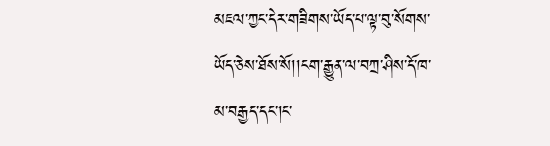མཇལ་ཀྱང་དེར་གཟིགས་ཡོད་པ་ལྟ་བུ་སོགས་ཡོད་ཅེས་ཐོས་སོ།།ངག་རྒྱུན་ལ་བཀྲ་ཤིས་དོ་ཁ་མ་བརྒྱད་དང་།ང་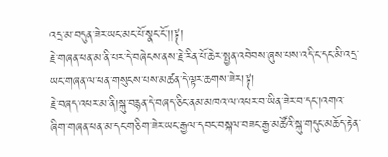འདྲ་མ་བདུན་ཟེར་ཡང་མང་པོ་སྣང་ངོ་།།༈།
རྗེ་གཞན་ཕན་མ་ནི་པར་དེ་བཞེངས་ནས་རྗེ་རིན་པོ་ཆེར་སྤྱན་འབེབས་ཞུས་པས་འདི་ང་དང་མི་འདྲ་ཡང་གཞན་ལ་ཕན་གསུངས་པས་མཚན་དེ་ལྟར་ཆགས་ཟེར།༈།
རྗེ་བཞད་འཕར་མ་ནི།སྐུ་བརྙན་དེ་བཞད་ཅིང་ནམ་མཁའ་ལ་འཕར་བ་ཡིན་ཟེར་བ་དང་།འགའ་ཞིག་གཞན་ཕན་མ་དང་གཅིག་ཟེར་ཡང་རྒྱལ་དབང་བསྐལ་བཟང་རྒྱ་མཚོའི་སྐུ་གདུང་མཆོད་རྟེན་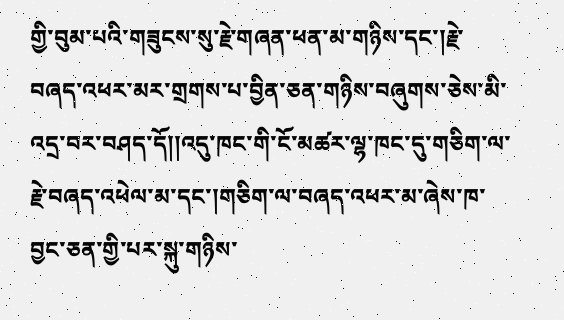གྱི་བུམ་པའི་གཟུངས་སུ་རྗེ་གཞན་ཕན་མ་གཉིས་དང་།རྗེ་བཞད་འཕར་མར་གྲགས་པ་བྱིན་ཅན་གཉིས་བཞུགས་ཅེས་མི་འདྲ་བར་བཤད་དོ།།འདུ་ཁང་གི་ངོ་མཚར་ལྷ་ཁང་དུ་གཅིག་ལ་རྗེ་བཞད་འཕེལ་མ་དང་།གཅིག་ལ་བཞད་འཕར་མ་ཞེས་ཁ་བྱང་ཅན་གྱི་པར་སྐུ་གཉིས་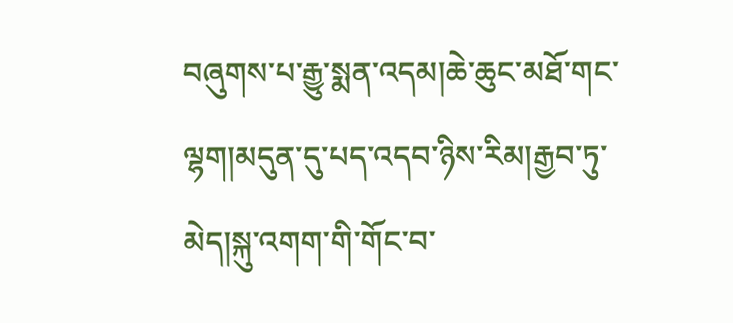བཞུགས་པ་རྒྱུ་སྨན་འདམ།ཆེ་ཆུང་མཐོ་གང་ལྷག།མདུན་དུ་པད་འདབ་ཉིས་རིམ།རྒྱབ་ཏུ་མེད།སྐུ་འགག་གི་གོང་བ་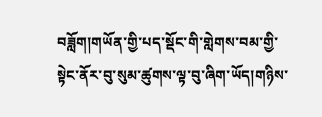བཟློག།གཡོན་གྱི་པད་སྡོང་གི་གླེགས་བམ་གྱི་སྟེང་ནོར་བུ་སུམ་ཚུགས་ལྟ་བུ་ཞིག་ཡོད།གཉིས་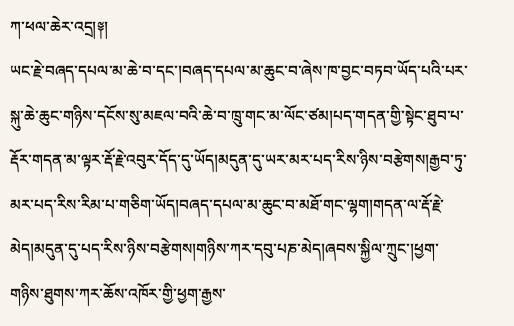ཀ་ཕལ་ཆེར་འདྲ།༈།
ཡང་རྗེ་བཞད་དཔལ་མ་ཆེ་བ་དང་།བཞད་དཔལ་མ་ཆུང་བ་ཞེས་ཁ་བྱང་བཏབ་ཡོད་པའི་པར་སྐུ་ཆེ་ཆུང་གཉིས་དངོས་སུ་མཇལ་བའི་ཆེ་བ་ཁྲུ་གང་མ་ལོང་ཙམ།པད་གདན་གྱི་སྟེང་ཐུབ་པ་རྡོར་གདན་མ་ལྟར་རྡོ་རྗེ་འབུར་དོད་དུ་ཡོད།མདུན་དུ་ཡར་མར་པད་རིས་ཉིས་བརྩེགས།རྒྱབ་ཏུ་མར་པད་རིས་རིམ་པ་གཅིག་ཡོད།བཞད་དཔལ་མ་ཆུང་བ་མཐོ་གང་ལྷག།གདན་ལ་རྡོ་རྗེ་མེད།མདུན་དུ་པད་རིས་ཉིས་བརྩེགས།གཉིས་ཀར་དབུ་པཎ་མེད།ཞབས་སྐྱིལ་ཀྲུང་།ཕྱག་གཉིས་ཐུགས་ཀར་ཆོས་འཁོར་གྱི་ཕྱག་རྒྱས་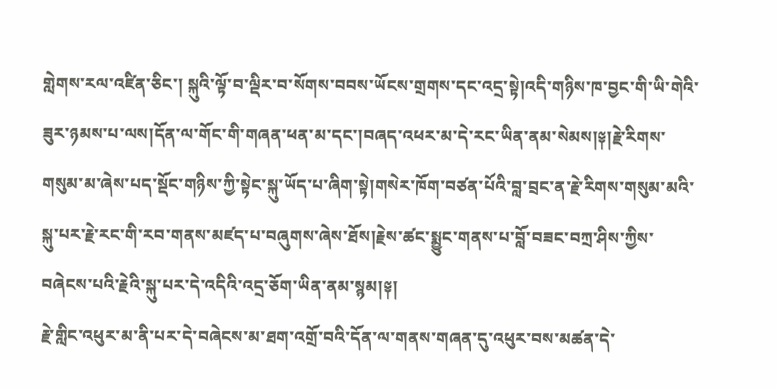གླེགས་རལ་འཛིན་ཅིང་། སྐུའི་ལྟོ་བ་ལྡིར་བ་སོགས་བབས་ཡོངས་གྲགས་དང་འདྲ་སྟེ།འདི་གཉིས་ཁ་བྱང་གི་ཡི་གེའི་ཟུར་ཉམས་པ་ལས།དོན་ལ་གོང་གི་གཞན་ཕན་མ་དང་།བཞད་འཕར་མ་དེ་རང་ཡིན་ནམ་སེམས།༈།རྗེ་རིགས་གསུམ་མ་ཞེས་པད་སྡོང་གཉིས་ཀྱི་སྟེང་སྐུ་ཡོད་པ་ཞིག་སྟེ།གསེར་ཁོག་བཙན་པོའི་བླ་བྲང་ན་རྗེ་རིགས་གསུམ་མའི་སྐུ་པར་རྗེ་རང་གི་རབ་གནས་མཛད་པ་བཞུགས་ཞེས་ཐོས།རྗེས་ཚང་སྨྱུང་གནས་པ་བློ་བཟང་བཀྲ་ཤིས་ཀྱིས་བཞེངས་པའི་རྗེའི་སྐུ་པར་དེ་འདིའི་འདྲ་ཅོག་ཡིན་ནམ་སྙམ།༈།
རྗེ་གླིང་འཕུར་མ་ནི་པར་དེ་བཞེངས་མ་ཐག་འགྲོ་བའི་དོན་ལ་གནས་གཞན་དུ་འཕུར་བས་མཚན་དེ་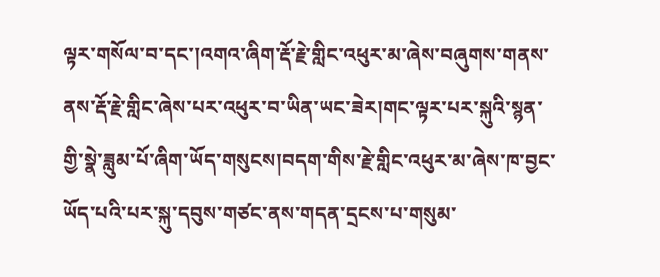ལྟར་གསོལ་བ་དང་།འགའ་ཞིག་རྡོ་རྗེ་གླིང་འཕུར་མ་ཞེས་བཞུགས་གནས་ནས་རྡོ་རྗེ་གླིང་ཞེས་པར་འཕུར་བ་ཡིན་ཡང་ཟེར།གང་ལྟར་པར་སྐུའི་སྙན་གྱི་སྣེ་ཟླུམ་པོ་ཞིག་ཡོད་གསུངས།བདག་གིས་རྗེ་གླིང་འཕུར་མ་ཞེས་ཁ་བྱང་ཡོད་པའི་པར་སྐུ་དབུས་གཙང་ནས་གདན་དྲངས་པ་གསུམ་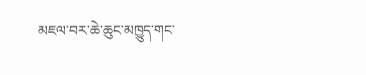མཇལ་བར་ཆེ་ཆུང་མཁྱུད་གང་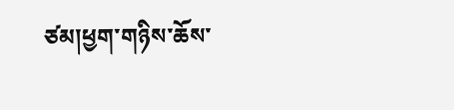ཙམ།ཕྱག་གཉིས་ཆོས་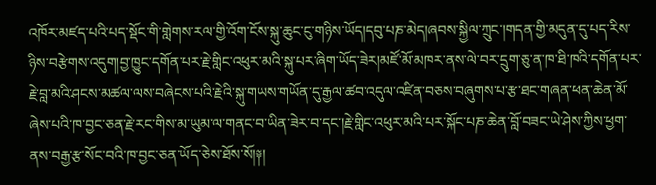འཁོར་མཛད་པའི་པད་སྡོང་གི་གླེགས་རལ་གྱི་འོག་ངོས་སྐུ་ཆུང་ངུ་གཉིས་ཡོད།དབུ་པཎ་མེད།ཞབས་སྐྱིལ་ཀྲུང་།གདན་གྱི་མདུན་དུ་པད་རིས་ཉིས་བརྩེགས་འདུག།བྱ་ཁྱུང་དགོན་པར་རྗེ་གླིང་འཕུར་མའི་སྐུ་པར་ཞིག་ཡོད་ཟེར།མཛོ་མོ་མཁར་ནས་ལེ་བར་དྲུག་ཅུ་ན་ཁ་ཐི་ཁའི་དགོན་པར་རྗེ་བླ་མའི་ཤངས་མཚལ་ལས་བཞེངས་པའི་རྗེའི་སྐུ་གཡས་གཡོན་དུ་རྒྱལ་ཚབ་འདུལ་འཛིན་བཅས་བཞུགས་པ་རྩ་ཐང་གཞན་ཕན་ཆེན་མོ་ཞེས་པའི་ཁ་བྱང་ཅན་རྗེ་རང་གིས་མ་ཡུམ་ལ་གནང་བ་ཡིན་ཟེར་བ་དང་།རྗེ་གླིང་འཕུར་མའི་པར་སྐོང་པཎ་ཆེན་བློ་བཟང་ཡེ་ཤེས་ཀྱིས་ཕྱག་ནས་བརྒྱ་རྩ་སོང་བའི་ཁ་བྱང་ཅན་ཡོད་ཅེས་ཐོས་སོ།༈།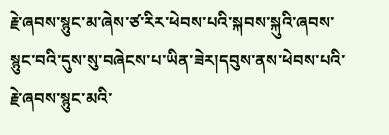རྗེ་ཞབས་སྙུང་མ་ཞེས་ཙ་རིར་ཕེབས་པའི་སྐབས་སྐུའི་ཞབས་སྙུང་བའི་དུས་སུ་བཞེངས་པ་ཡིན་ཟེར།དབུས་ནས་ཕེབས་པའི་རྗེ་ཞབས་སྙུང་མའི་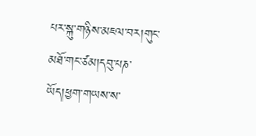པར་སྐུ་གཉིས་མཇལ་བར།གུང་མཐོ་གང་ཙམ།དབུ་པཎ་ཡོད།ཕྱག་གཡས་ས་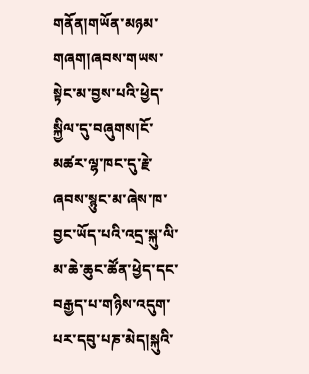གནོན།གཡོན་མཉམ་གཞག།ཞབས་གཡས་སྟེང་མ་བྱས་པའི་ཕྱེད་སྐྱིལ་དུ་བཞུགས།ངོ་མཚར་ལྷ་ཁང་དུ་རྗེ་ཞབས་སྙུང་མ་ཞེས་ཁ་བྱང་ཡོད་པའི་འདྲ་སྐུ་ལི་མ་ཆེ་ཆུང་ཚོན་ཕྱེད་དང་བརྒྱད་པ་གཉིས་འདུག་པར་དབུ་པཎ་མེད།སྐུའི་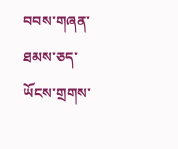བབས་གཞན་ཐམས་ཅད་ཡོངས་གྲགས་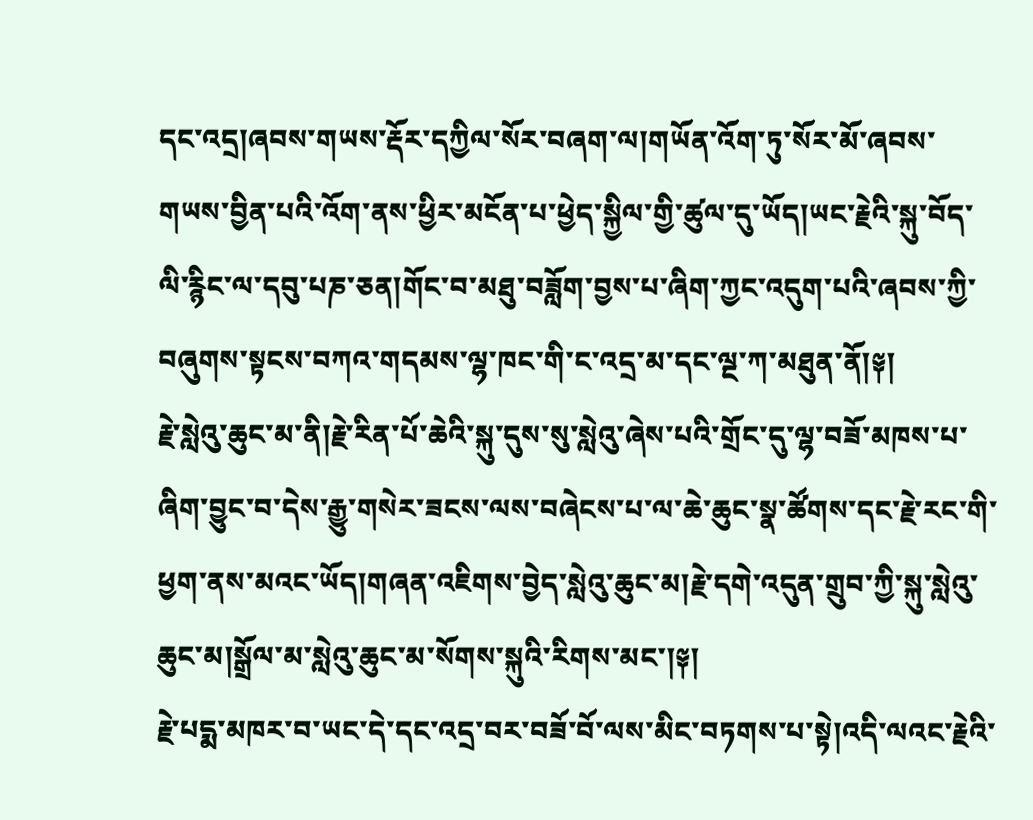དང་འདྲ།ཞབས་གཡས་རྡོར་དཀྱིལ་སོར་བཞག་ལ།གཡོན་འོག་ཏུ་སོར་མོ་ཞབས་གཡས་བྱིན་པའི་འོག་ནས་ཕྱིར་མངོན་པ་ཕྱེད་སྐྱིལ་གྱི་ཚུལ་དུ་ཡོད།ཡང་རྗེའི་སྐུ་བོད་ལི་རྙིང་ལ་དབུ་པཎ་ཅན།གོང་བ་མཐུ་བཟློག་བྱས་པ་ཞིག་ཀྱང་འདུག་པའི་ཞབས་ཀྱི་བཞུགས་སྟངས་བཀའ་གདམས་ལྷ་ཁང་གི་ང་འདྲ་མ་དང་ལྔ་ཀ་མཐུན་ནོ།༈།
རྗེ་སླེའུ་ཆུང་མ་ནི།རྗེ་རིན་པོ་ཆེའི་སྐུ་དུས་སུ་སླེའུ་ཞེས་པའི་གྲོང་དུ་ལྷ་བཟོ་མཁས་པ་ཞིག་བྱུང་བ་དེས་རྒྱུ་གསེར་ཟངས་ལས་བཞེངས་པ་ལ་ཆེ་ཆུང་སྣ་ཚོགས་དང་རྗེ་རང་གི་ཕྱག་ནས་མའང་ཡོད།གཞན་འཇིགས་བྱེད་སླེའུ་ཆུང་མ།རྗེ་དགེ་འདུན་གྲུབ་ཀྱི་སྐུ་སླེའུ་ཆུང་མ།སྒྲོལ་མ་སླེའུ་ཆུང་མ་སོགས་སྐུའི་རིགས་མང་།༈།
རྗེ་པདྨ་མཁར་བ་ཡང་དེ་དང་འདྲ་བར་བཟོ་བོ་ལས་མིང་བཏགས་པ་སྟེ།འདི་ལའང་རྗེའི་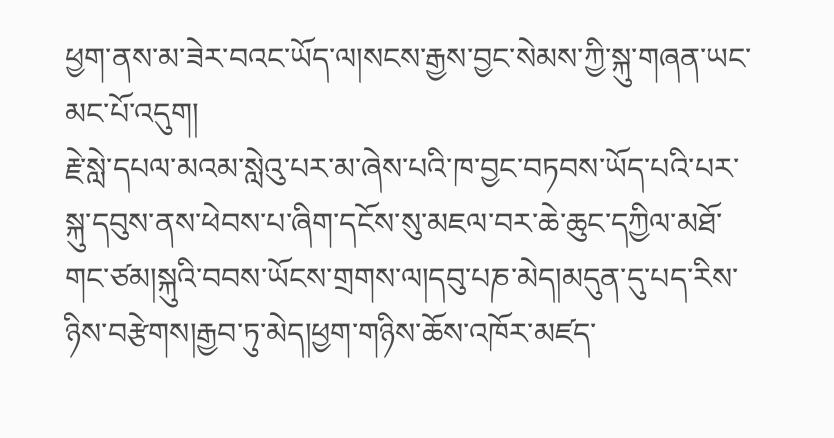ཕྱག་ནས་མ་ཟེར་བའང་ཡོད་ལ།སངས་རྒྱས་བྱང་སེམས་ཀྱི་སྐུ་གཞན་ཡང་མང་པོ་འདུག།
རྗེ་སླེ་དཔལ་མའམ་སླེའུ་པར་མ་ཞེས་པའི་ཁ་བྱང་བཏབས་ཡོད་པའི་པར་སྐུ་དབུས་ནས་ཕེབས་པ་ཞིག་དངོས་སུ་མཇལ་བར་ཆེ་ཆུང་དཀྱིལ་མཐོ་གང་ཙམ།སྐུའི་བབས་ཡོངས་གྲགས་ལ།དབུ་པཎ་མེད།མདུན་དུ་པད་རིས་ཉིས་བརྩེགས།རྒྱབ་ཏུ་མེད།ཕྱག་གཉིས་ཆོས་འཁོར་མཛད་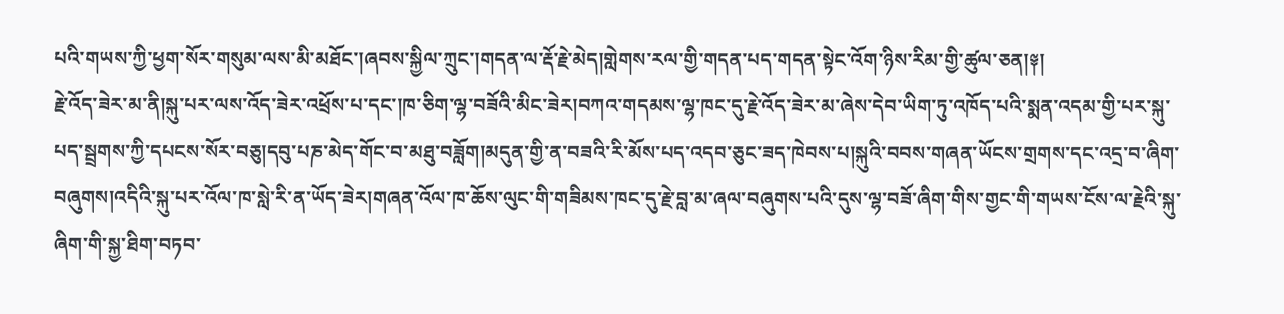པའི་གཡས་ཀྱི་ཕྱག་སོར་གསུམ་ལས་མི་མཐོང་།ཞབས་སྐྱིལ་ཀྲུང་།གདན་ལ་རྡོ་རྗེ་མེད།གླེགས་རལ་གྱི་གདན་པད་གདན་སྟེང་འོག་ཉིས་རིམ་གྱི་ཚུལ་ཅན།༈།
རྗེ་འོད་ཟེར་མ་ནི།སྐུ་པར་ལས་འོད་ཟེར་འཕྲོས་པ་དང་།ཁ་ཅིག་ལྷ་བཟོའི་མིང་ཟེར།བཀའ་གདམས་ལྷ་ཁང་དུ་རྗེ་འོད་ཟེར་མ་ཞེས་དེབ་ཡིག་ཏུ་འཁོད་པའི་སྨན་འདམ་གྱི་པར་སྐུ་པད་སྦྲགས་ཀྱི་དཔངས་སོར་བཅུ།དབུ་པཎ་མེད་གོང་བ་མཐུ་བཟློག།མདུན་གྱི་ན་བཟའི་རི་མོས་པད་འདབ་ཅུང་ཟད་ཁེབས་པ།སྐུའི་བབས་གཞན་ཡོངས་གྲགས་དང་འདྲ་བ་ཞིག་བཞུགས།འདིའི་སྐུ་པར་འོལ་ཁ་སླེ་རི་ན་ཡོད་ཟེར།གཞན་འོལ་ཁ་ཆོས་ལུང་གི་གཟིམས་ཁང་དུ་རྗེ་བླ་མ་ཞལ་བཞུགས་པའི་དུས་ལྷ་བཟོ་ཞིག་གིས་གྱང་གི་གཡས་ངོས་ལ་རྗེའི་སྐུ་ཞིག་གི་སྐྱ་ཐིག་བཏབ་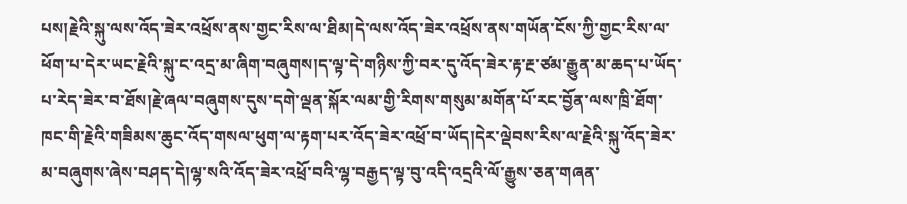པས།རྗེའི་སྐུ་ལས་འོད་ཟེར་འཕྲོས་ནས་གྱང་རིས་ལ་ཐིམ།དེ་ལས་འོད་ཟེར་འཕྲོས་ནས་གཡོན་ངོས་ཀྱི་གྱང་རིས་ལ་ཕོག་པ་དེར་ཡང་རྗེའི་སྐུ་ང་འདྲ་མ་ཞིག་བཞུགས།ད་ལྟ་དེ་གཉིས་ཀྱི་བར་དུ་འོད་ཟེར་རྟ་རྔ་ཙམ་རྒྱུན་མ་ཆད་པ་ཡོད་པ་རེད་ཟེར་བ་ཐོས།རྗེ་ཞལ་བཞུགས་དུས་དགེ་ལྡན་སྐོར་ལམ་གྱི་རིགས་གསུམ་མགོན་པོ་རང་བྱོན་ལས་ཁྲི་ཐོག་ཁང་གི་རྗེའི་གཟིམས་ཆུང་འོད་གསལ་ཕུག་ལ་རྟག་པར་འོད་ཟེར་འཕྲོ་བ་ཡོད།དེར་ལྡེབས་རིས་ལ་རྗེའི་སྐུ་འོད་ཟེར་མ་བཞུགས་ཞེས་བཤད་དེ།ལྷ་སའི་འོད་ཟེར་འཕྲོ་བའི་ལྷ་བརྒྱད་ལྟ་བུ་འདི་འདྲའི་ལོ་རྒྱུས་ཅན་གཞན་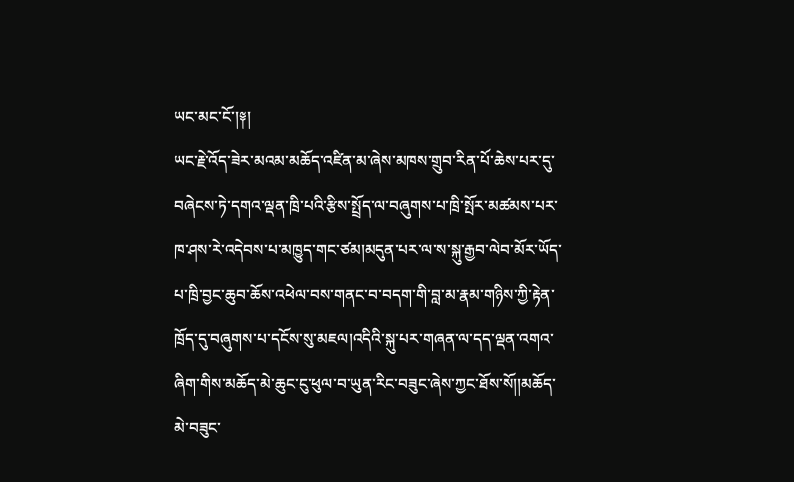ཡང་མང་ངོ་།༈།
ཡང་རྗེ་འོད་ཟེར་མའམ་མཆོད་འཛིན་མ་ཞེས་མཁས་གྲུབ་རིན་པོ་ཆེས་པར་དུ་བཞེངས་ཏེ་དགའ་ལྡན་ཁྲི་པའི་རྩིས་སྤྲོད་ལ་བཞུགས་པ་ཁྲི་སྤོར་མཚམས་པར་ཁ་ཤས་རེ་འདེབས་པ་མཁྱུད་གང་ཙམ།མདུན་པར་ལ་ས་སྐུ་རྒྱབ་ལེབ་མོར་ཡོད་པ་ཁྲི་བྱང་ཆུབ་ཆོས་འཕེལ་བས་གནང་བ་བདག་གི་བླ་མ་རྣམ་གཉིས་ཀྱི་རྟེན་ཁྲོད་དུ་བཞུགས་པ་དངོས་སུ་མཇལ།འདིའི་སྐུ་པར་གཞན་ལ་དད་ལྡན་འགའ་ཞིག་གིས་མཆོད་མེ་ཆུང་ངུ་ཕུལ་བ་ཡུན་རིང་བཟུང་ཞེས་ཀྱང་ཐོས་སོ།།མཆོད་མེ་བཟུང་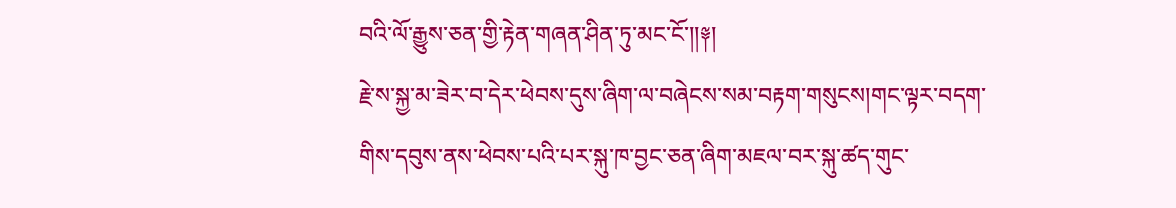བའི་ལོ་རྒྱུས་ཅན་གྱི་རྟེན་གཞན་ཤིན་ཏུ་མང་ངོ་།།༈།
རྗེ་ས་སྐྱ་མ་ཟེར་བ་དེར་ཕེབས་དུས་ཞིག་ལ་བཞེངས་སམ་བརྟག་གསུངས།གང་ལྟར་བདག་གིས་དབུས་ནས་ཕེབས་པའི་པར་སྐུ་ཁ་བྱང་ཅན་ཞིག་མཇལ་བར་སྐུ་ཚད་གུང་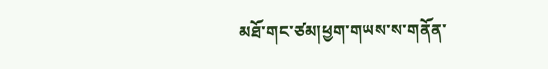མཐོ་གང་ཙམ།ཕྱག་གཡས་ས་གནོན་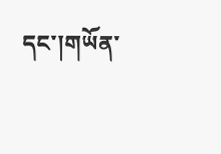དང་།གཡོན་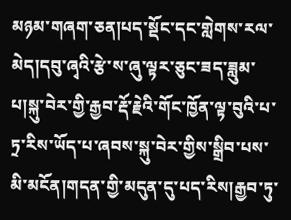མཉམ་གཞག་ཅན།པད་སྡོང་དང་གླེགས་རལ་མེད།དབུ་ཞྭའི་རྩེ་ས་ཞུ་ལྟར་ཅུང་ཟད་ཟླུམ་པ།སྐུ་བེར་གྱི་རྒྱབ་རྡོ་རྗེའི་གོང་ཁྱོན་ལྟ་བུའི་པ་ཏྲ་རིས་ཡོད་པ་ཞབས་སྐུ་བེར་གྱིས་སྒྲིབ་པས་མི་མངོན།གདན་གྱི་མདུན་དུ་པད་རིས།རྒྱབ་ཏུ་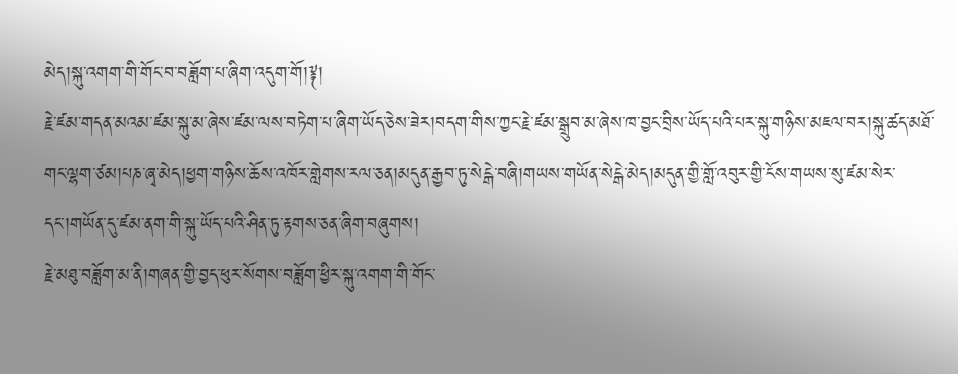མེད།སྐུ་འགག་གི་གོང་བ་བཟློག་པ་ཞིག་འདུག་གོ།༈།
རྗེ་ཛམ་གདན་མའམ་ཛམ་སྐུ་མ་ཞེས་ཛམ་ལས་བཏེག་པ་ཞིག་ཡོད་ཅེས་ཟེར།བདག་གིས་ཀྱང་རྗེ་ཛམ་སྒྲུབ་མ་ཞེས་ཁ་བྱང་བྲིས་ཡོད་པའི་པར་སྐུ་གཉིས་མཇལ་བར།སྐུ་ཚད་མཐོ་གང་ལྷག་ཙམ།པཎ་ཞྭ་མེད།ཕྱག་གཉིས་ཆོས་འཁོར་གླེགས་རལ་ཅན།མདུན་རྒྱབ་ཏུ་སེངྒེ་བཞི།གཡས་གཡོན་སེངྒེ་མེད།མདུན་གྱི་གློ་འབུར་གྱི་ངོས་གཡས་སུ་ཛམ་སེར་དང་།གཡོན་དུ་ཛམ་ནག་གི་སྐུ་ཡོད་པའི་ཤིན་ཏུ་རྟགས་ཅན་ཞིག་བཞུགས།
རྗེ་མཐུ་བཟློག་མ་ནི།གཞན་གྱི་བྱད་ཕུར་སོགས་བཟློག་ཕྱིར་སྐུ་འགག་གི་གོང་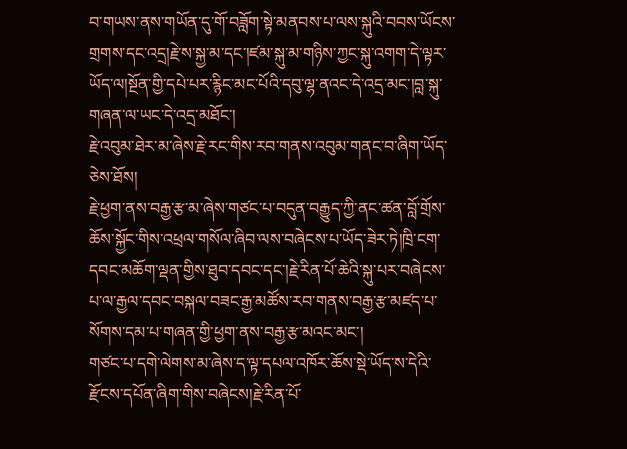བ་གཡས་ནས་གཡོན་དུ་གོ་བཟློག་སྟེ་མནབས་པ་ལས་སྐུའི་བབས་ཡོངས་གྲགས་དང་འདྲ།རྗེ་ས་སྐྱ་མ་དང་།ཛམ་སྐུ་མ་གཉིས་ཀྱང་སྐུ་འགག་དེ་ལྟར་ཡོད་ལ།སྔོན་གྱི་དཔེ་པར་རྙིང་མང་པོའི་དབུ་ལྷ་ནའང་དེ་འདྲ་མང་།བླ་སྐུ་གཞན་ལ་ཡང་དེ་འདྲ་མཐོང་།
རྗེ་འབུམ་ཐེར་མ་ཞེས་རྗེ་རང་གིས་རབ་གནས་འབུམ་གནང་བ་ཞིག་ཡོད་ཅེས་ཐོས།
རྗེ་ཕྱག་ནས་བརྒྱ་རྩ་མ་ཞེས་གཙང་པ་བདུན་བརྒྱུད་ཀྱི་ནང་ཚན་བློ་གྲོས་ཆོས་སྐྱོང་གིས་འཕྲལ་གསོལ་ཞིབ་ལས་བཞེངས་པ་ཡོད་ཟེར་ཏེ།ཁྲི་ངག་དབང་མཆོག་ལྡན་གྱིས་ཐུབ་དབང་དང་།རྗེ་རིན་པོ་ཆེའི་སྐུ་པར་བཞེངས་པ་ལ་རྒྱལ་དབང་བསྐལ་བཟང་རྒྱ་མཚོས་རབ་གནས་བརྒྱ་རྩ་མཛད་པ་སོགས་དམ་པ་གཞན་གྱི་ཕྱག་ནས་བརྒྱ་རྩ་མའང་མང་།
གཙང་པ་དགེ་ལེགས་མ་ཞེས་ད་ལྟ་དཔལ་འཁོར་ཆོས་སྡེ་ཡོད་ས་དེའི་རྫོངས་དཔོན་ཞིག་གིས་བཞེངས།རྗེ་རིན་པོ་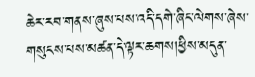ཆེར་རབ་གནས་ཞུས་པས་འདི་དགེ་ཞིང་ལེགས་ཞེས་གསུངས་པས་མཚན་དེ་ལྟར་ཆགས།ཕྱིས་མདུན་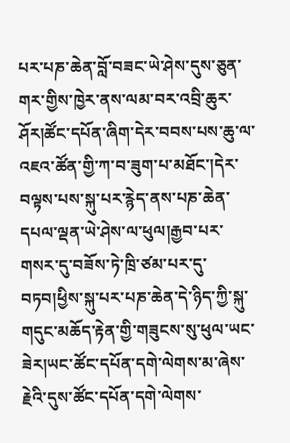པར་པཎ་ཆེན་བློ་བཟང་ཡེ་ཤེས་དུས་ཅུན་གར་གྱིས་ཁྱེར་ནས་ལམ་བར་འབྲི་ཆུར་ཤོར།ཚོང་དཔོན་ཞིག་དེར་བབས་པས་ཆུ་ལ་འཇའ་ཚོན་གྱི་ཀ་བ་ཟུག་པ་མཐོང་།དེར་བལྟས་པས་སྐུ་པར་རྙེད་ནས་པཎ་ཆེན་དཔལ་ལྡན་ཡེ་ཤེས་ལ་ཕུལ།རྒྱབ་པར་གསར་དུ་བཟོས་ཏེ་ཁྲི་ཙམ་པར་དུ་བཏབ།ཕྱིས་སྐུ་པར་པཎ་ཆེན་དེ་ཉིད་ཀྱི་སྐུ་གདུང་མཆོད་རྟེན་གྱི་གཟུངས་སུ་ཕུལ་ཡང་ཟེར།ཡང་ཚོང་དཔོན་དགེ་ལེགས་མ་ཞེས་རྗེའི་དུས་ཚོང་དཔོན་དགེ་ལེགས་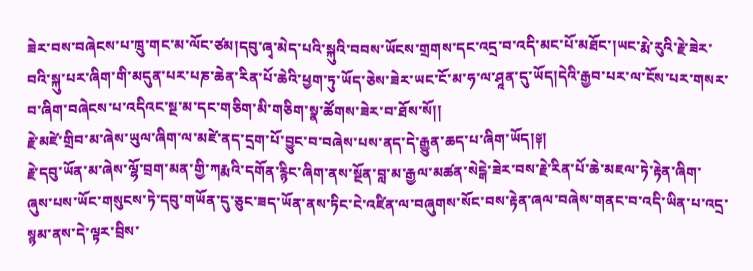ཟེར་བས་བཞེངས་པ་ཁྲུ་གང་མ་ལོང་ཙམ།དབུ་ཞྭ་མེད་པའི་སྐུའི་བབས་ཡོངས་གྲགས་དང་འདྲ་བ་འདི་མང་པོ་མཐོང་།ཡང་རྨེ་རུའི་རྗེ་ཟེར་བའི་སྐུ་པར་ཞིག་གི་མདུན་པར་པཎ་ཆེན་རིན་པོ་ཆེའི་ཕྱག་ཏུ་ཡོད་ཅེས་ཟེར་ཡང་ངོ་མ་ཧ་ལ་ཤཱན་དུ་ཡོད།དེའི་རྒྱབ་པར་ལ་ངོས་པར་གསར་བ་ཞིག་བཞེངས་པ་འདིའང་སྔ་མ་དང་གཅིག་མི་གཅིག་སྣ་ཚོགས་ཟེར་བ་ཐོས་སོ།།
རྗེ་མཛེ་གྲིབ་མ་ཞེས་ཡུལ་ཞིག་ལ་མཛེ་ནད་དྲག་པོ་བྱུང་བ་བཞེས་པས་ནད་དེ་རྒྱུན་ཆད་པ་ཞིག་ཡོད།༈།
རྗེ་དབུ་ཡོན་མ་ཞེས་ལྷོ་བྲག་མན་གྱི་ཀརྨའི་དགོན་རྙིང་ཞིག་ནས་སྔོན་བླ་མ་རྒྱལ་མཚན་སེངྒེ་ཟེར་བས་རྗེ་རིན་པོ་ཆེ་མཇལ་ཏེ་རྟེན་ཞིག་ཞུས་པས་ཡོང་གསུངས་ཏེ་དབུ་གཡོན་དུ་ཅུང་ཟད་ཡོན་ནས་ཏིང་ངེ་འཛིན་ལ་བཞུགས་སོང་བས་རྟེན་ཞལ་བཞེས་གནང་བ་འདི་ཡིན་པ་འདྲ་སྙམ་ནས་དེ་ལྟར་བྲིས་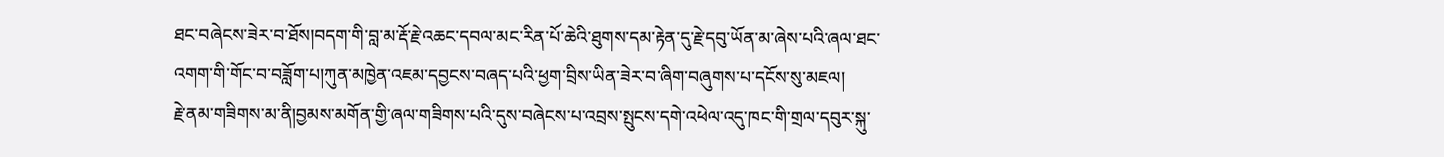ཐང་བཞེངས་ཟེར་བ་ཐོས།བདག་གི་བླ་མ་རྡོ་རྗེ་འཆང་དབལ་མང་རིན་པོ་ཆེའི་ཐུགས་དམ་རྟེན་དུ་རྗེ་དབུ་ཡོན་མ་ཞེས་པའི་ཞལ་ཐང་འགག་གི་གོང་བ་བཟློག་པ།ཀུན་མཁྱེན་འཇམ་དབྱངས་བཞད་པའི་ཕྱག་བྲིས་ཡིན་ཟེར་བ་ཞིག་བཞུགས་པ་དངོས་སུ་མཇལ།
རྗེ་ནམ་གཟིགས་མ་ནི།བྱམས་མགོན་གྱི་ཞལ་གཟིགས་པའི་དུས་བཞེངས་པ་འབྲས་སྤུངས་དགེ་འཕེལ་འདུ་ཁང་གི་གྲལ་དབུར་སྐུ་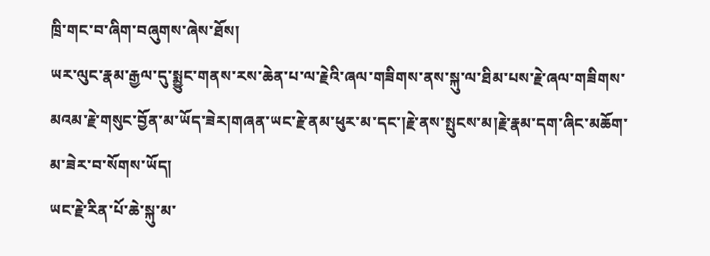ཁྲི་གང་བ་ཞིག་བཞུགས་ཞེས་ཐོས།
ཡར་ལུང་རྣམ་རྒྱལ་དུ་སྨྱུང་གནས་རས་ཆེན་པ་ལ་རྗེའི་ཞལ་གཟིགས་ནས་སྐུ་ལ་ཐིམ་པས་རྗེ་ཞལ་གཟིགས་མའམ་རྗེ་གསུང་བྱོན་མ་ཡོད་ཟེར།གཞན་ཡང་རྗེ་ནམ་ཕུར་མ་དང་།རྗེ་ནས་སྤུངས་མ།རྗེ་རྣམ་དག་ཞིང་མཆོག་མ་ཟེར་བ་སོགས་ཡོད།
ཡང་རྗེ་རིན་པོ་ཆེ་སྐུ་མ་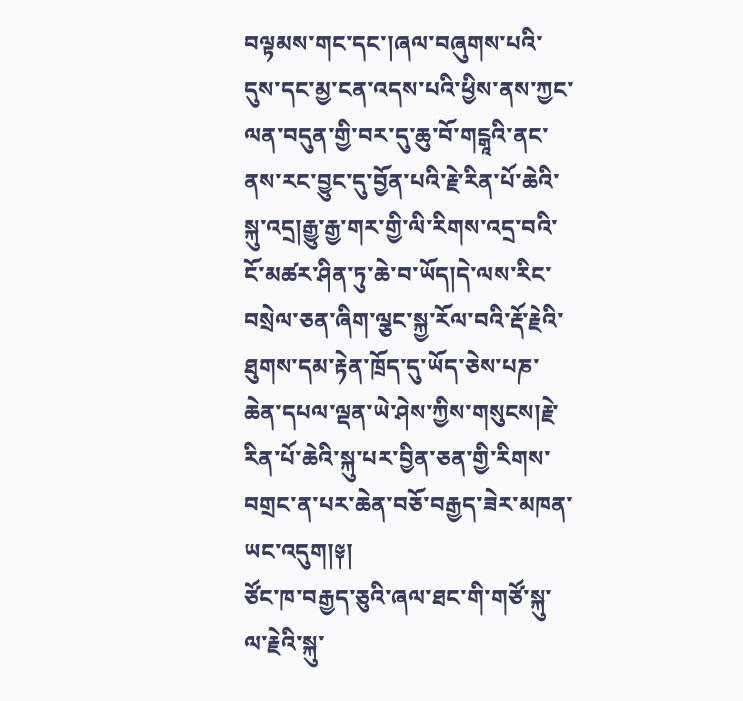བལྟམས་གང་དང་།ཞལ་བཞུགས་པའི་དུས་དང་མྱ་ངན་འདས་པའི་ཕྱིས་ནས་ཀྱང་ལན་བདུན་གྱི་བར་དུ་ཆུ་བོ་གངྒཱའི་ནང་ནས་རང་བྱུང་དུ་བྱོན་པའི་རྗེ་རིན་པོ་ཆེའི་སྐུ་འདྲ།རྒྱུ་རྒྱ་གར་གྱི་ལི་རིགས་འདྲ་བའི་ངོ་མཚར་ཤིན་ཏུ་ཆེ་བ་ཡོད།དེ་ལས་རིང་བསྲེལ་ཅན་ཞིག་ལྕང་སྐྱ་རོལ་བའི་རྡོ་རྗེའི་ཐུགས་དམ་རྟེན་ཁྲོད་དུ་ཡོད་ཅེས་པཎ་ཆེན་དཔལ་ལྡན་ཡེ་ཤེས་ཀྱིས་གསུངས།རྗེ་རིན་པོ་ཆེའི་སྐུ་པར་བྱིན་ཅན་གྱི་རིགས་བགྲང་ན་པར་ཆེན་བཅོ་བརྒྱད་ཟེར་མཁན་ཡང་འདུག།༈།
ཙོང་ཁ་བརྒྱད་ཅུའི་ཞལ་ཐང་གི་གཙོ་སྐུ་ལ་རྗེའི་སྐུ་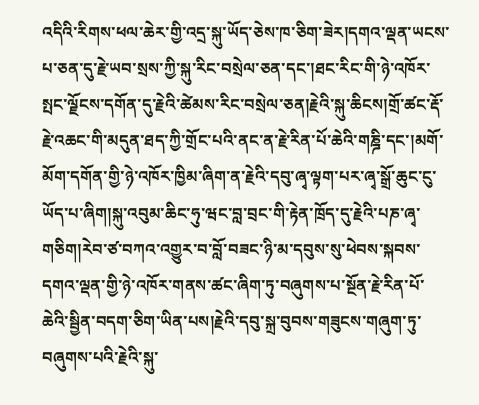འདིའི་རིགས་ཕལ་ཆེར་གྱི་འདྲ་སྐུ་ཡོད་ཅེས་ཁ་ཅིག་ཟེར།དགའ་ལྡན་ཡངས་པ་ཅན་དུ་རྗེ་ཡབ་སྲས་ཀྱི་སྐུ་རིང་བསྲེལ་ཅན་དང་།ཐང་རིང་གི་ཉེ་འཁོར་སྤང་ལྗོངས་དགོན་དུ་རྗེའི་ཚེམས་རིང་བསྲེལ་ཅན།རྗེའི་སྐུ་ཆིངས།གྲོ་ཚང་རྡོ་རྗེ་འཆང་གི་མདུན་ཐད་ཀྱི་གྲོང་པའི་ནང་ན་རྗེ་རིན་པོ་ཆེའི་གཎྜི་དང་།མགོ་མོག་དགོན་གྱི་ཉེ་འཁོར་ཁྱིམ་ཞིག་ན་རྗེའི་དབུ་ཞྭ་ལྟག་པར་ཞྭ་སྒྲོ་ཆུང་ངུ་ཡོད་པ་ཞིག།སྐུ་འབུམ་ཆིང་ཧུ་ཝང་བླ་བྲང་གི་རྟེན་ཁྲོད་དུ་རྗེའི་པཎ་ཞྭ་གཅིག།རེབ་ཙ་བཀའ་འགྱུར་བ་བློ་བཟང་ཉི་མ་དབུས་སུ་ཕེབས་སྐབས་དགའ་ལྡན་གྱི་ཉེ་འཁོར་གནས་ཚང་ཞིག་ཏུ་བཞུགས་པ་སྔོན་རྗེ་རིན་པོ་ཆེའི་སྦྱིན་བདག་ཅིག་ཡིན་པས།རྗེའི་དབུ་སྐྲ་བུབས་གཟུངས་གཞུག་ཏུ་བཞུགས་པའི་རྗེའི་སྐུ་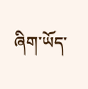ཞིག་ཡོད་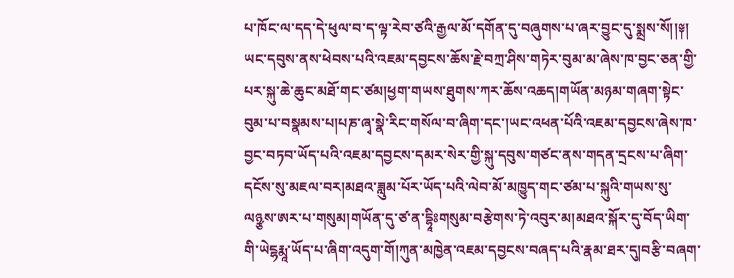པ་ཁོང་ལ་དད་དེ་ཕུལ་བ་ད་ལྟ་རེབ་ཙའི་རྒྱལ་མོ་དགོན་དུ་བཞུགས་པ་ཞར་བྱུང་དུ་སྨྲས་སོ།།༈།
ཡང་དབུས་ནས་ཕེབས་པའི་འཇམ་དབྱངས་ཆོས་རྗེ་བཀྲ་ཤིས་གཏེར་བུམ་མ་ཞེས་ཁ་བྱང་ཅན་གྱི་པར་སྐུ་ཆེ་ཆུང་མཐོ་གང་ཙམ།ཕྱག་གཡས་ཐུགས་ཀར་ཆོས་འཆད།གཡོན་མཉམ་གཞག་སྟེང་བུམ་པ་བསྣམས་པ།པཎ་ཞྭ་སྣེ་རིང་གསོལ་བ་ཞིག་དང་།ཡང་འཕན་པོའི་འཇམ་དབྱངས་ཞེས་ཁ་བྱང་བཏབ་ཡོད་པའི་འཇམ་དབྱངས་དམར་སེར་གྱི་སྐུ་དབུས་གཙང་ནས་གདན་དྲངས་པ་ཞིག་དངོས་སུ་མཇལ་བར།མཐའ་ཟླུམ་པོར་ཡོད་པའི་ལེབ་མོ་མཁྱུད་གང་ཙམ་པ་སྐུའི་གཡས་སུ་ལཉྩས་ཨར་པ་གསུམ།གཡོན་དུ་ཙ་ན་དྷཱིཿགསུམ་བརྩེགས་ཏེ་འབུར་མ།མཐའ་སྐོར་དུ་བོད་ཡིག་གི་ཡེངྷརྨཱ་ཡོད་པ་ཞིག་འདུག་གོ།ཀུན་མཁྱེན་འཇམ་དབྱངས་བཞད་པའི་རྣམ་ཐར་དུ།བརྩི་བཞག་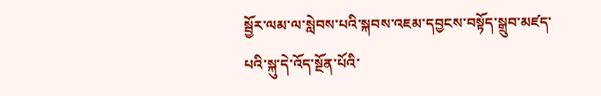སྦྱོར་ལམ་ལ་སླེབས་པའི་སྐབས་འཇམ་དབྱངས་བསྟོད་སྒྲུབ་མཛད་པའི་སྐུ་དེ་འོད་སྔོན་པོའི་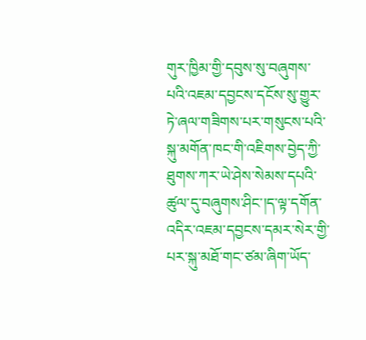གུར་ཁྱིམ་གྱི་དབུས་སུ་བཞུགས་པའི་འཇམ་དབྱངས་དངོས་སུ་གྱུར་ཏེ་ཞལ་གཟིགས་པར་གསུངས་པའི་སྐུ་མགོན་ཁང་གི་འཇིགས་བྱེད་ཀྱི་ཐུགས་ཀར་ཡེ་ཤེས་སེམས་དཔའི་ཚུལ་དུ་བཞུགས་ཤིང་།ད་ལྟ་དགོན་འདིར་འཇམ་དབྱངས་དམར་སེར་གྱི་པར་སྐུ་མཐོ་གང་ཙམ་ཞིག་ཡོད་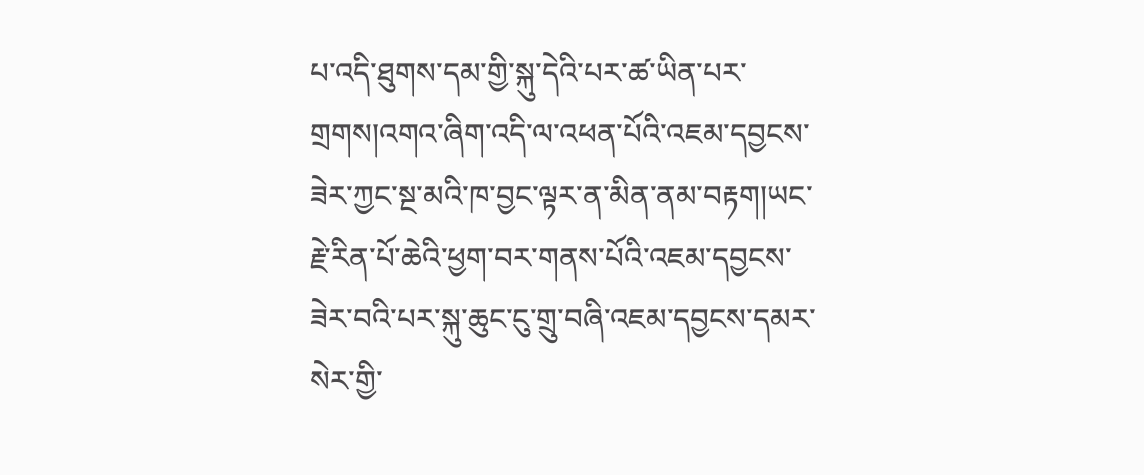པ་འདི་ཐུགས་དམ་གྱི་སྐུ་དེའི་པར་ཚ་ཡིན་པར་གྲགས།འགའ་ཞིག་འདི་ལ་འཕན་པོའི་འཇམ་དབྱངས་ཟེར་ཀྱང་སྔ་མའི་ཁ་བྱང་ལྟར་ན་མིན་ནམ་བརྟག།ཡང་རྗེ་རིན་པོ་ཆེའི་ཕྱག་བར་གནས་པོའི་འཇམ་དབྱངས་ཟེར་བའི་པར་སྐུ་ཆུང་ངུ་གྲུ་བཞི་འཇམ་དབྱངས་དམར་སེར་གྱི་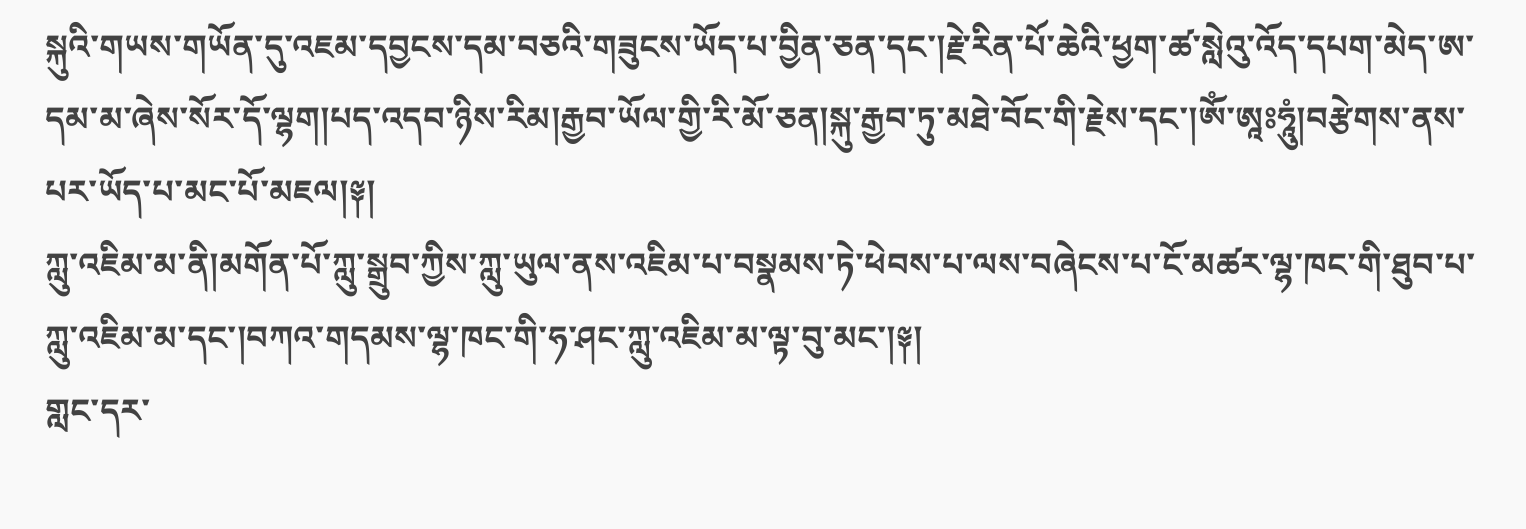སྐུའི་གཡས་གཡོན་དུ་འཇམ་དབྱངས་དམ་བཅའི་གཟུངས་ཡོད་པ་བྱིན་ཅན་དང་།རྗེ་རིན་པོ་ཆེའི་ཕྱག་ཚ་སླེའུ་འོད་དཔག་མེད་ཨ་དམ་མ་ཞེས་སོར་དོ་ལྷག།པད་འདབ་ཉིས་རིམ།རྒྱབ་ཡོལ་གྱི་རི་མོ་ཅན།སྐུ་རྒྱབ་ཏུ་མཐེ་བོང་གི་རྗེས་དང་།ཨོཾ་ཨཱཿཧཱུཾ།བརྩེགས་ནས་པར་ཡོད་པ་མང་པོ་མཇལ།༈།
ཀླུ་འཇིམ་མ་ནི།མགོན་པོ་ཀླུ་སྒྲུབ་ཀྱིས་ཀླུ་ཡུལ་ནས་འཇིམ་པ་བསྣམས་ཏེ་ཕེབས་པ་ལས་བཞེངས་པ་ངོ་མཚར་ལྷ་ཁང་གི་ཐུབ་པ་ཀླུ་འཇིམ་མ་དང་།བཀའ་གདམས་ལྷ་ཁང་གི་ཧ་ཤང་ཀླུ་འཇིམ་མ་ལྟ་བུ་མང་།༈།
གླང་དར་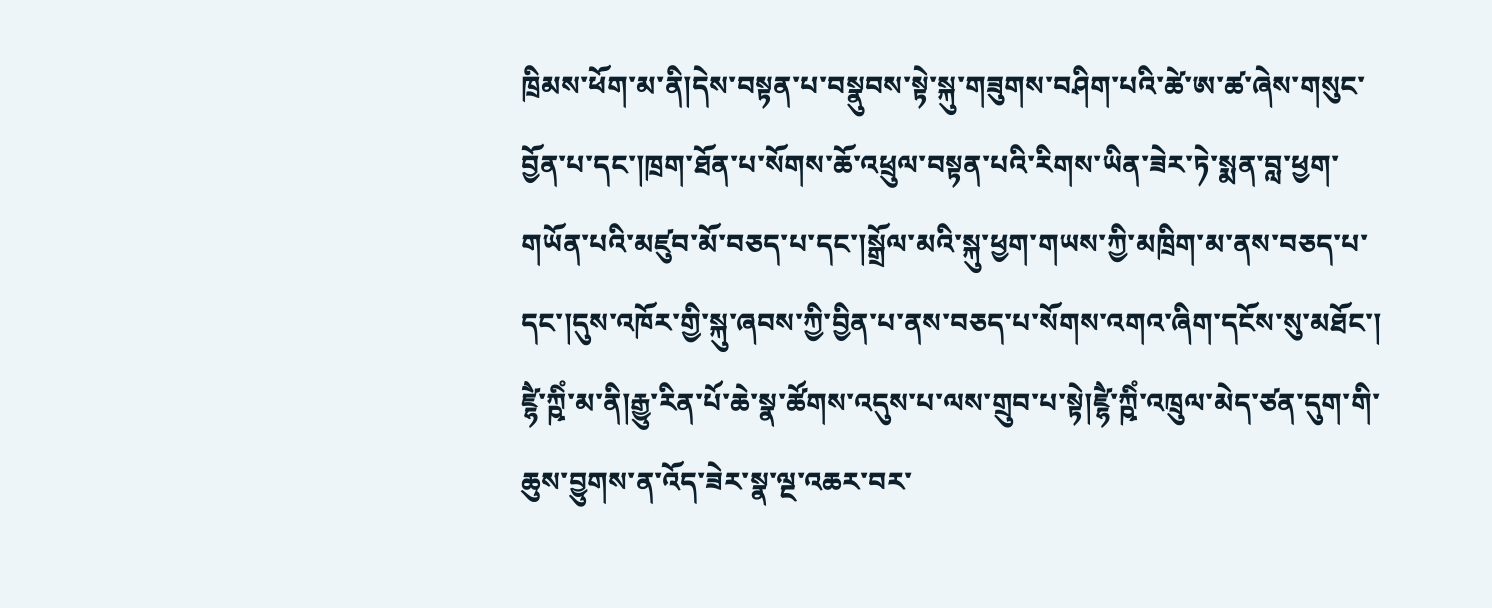ཁྲིམས་ཕོག་མ་ནི།དེས་བསྟན་པ་བསྣུབས་སྟེ་སྐུ་གཟུགས་བཤིག་པའི་ཚེ་ཨ་ཚ་ཞེས་གསུང་བྱོན་པ་དང་།ཁྲག་ཐོན་པ་སོགས་ཆོ་འཕྲུལ་བསྟན་པའི་རིགས་ཡིན་ཟེར་ཏེ་སྨན་བླ་ཕྱག་གཡོན་པའི་མཛུབ་མོ་བཅད་པ་དང་།སྒྲོལ་མའི་སྐུ་ཕྱག་གཡས་ཀྱི་མཁྲིག་མ་ནས་བཅད་པ་དང་།དུས་འཁོར་གྱི་སྐུ་ཞབས་ཀྱི་བྱིན་པ་ནས་བཅད་པ་སོགས་འགའ་ཞིག་དངོས་སུ་མཐོང་།
ཛྷཻ་ཀྵིཾ་མ་ནི།རྒྱུ་རིན་པོ་ཆེ་སྣ་ཚོགས་འདུས་པ་ལས་གྲུབ་པ་སྟེ།ཛྷཻ་ཀྵིཾ་འཁྲུལ་མེད་ཙན་དུག་གི་ཆུས་བྱུགས་ན་འོད་ཟེར་སྣ་ལྔ་འཆར་བར་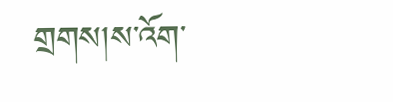གྲགས།ས་འོག་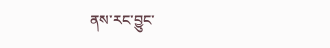ནས་རང་བྱུང་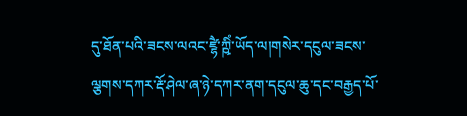དུ་ཐོན་པའི་ཟངས་ལའང་ཛྷཻ་ཀྵིཾ་ཡོད་ལ།གསེར་དངུལ་ཟངས་ལྕགས་དཀར་རྡོ་ཤེལ་ཞ་ཉེ་དཀར་ནག་དངུལ་ཆུ་དང་བརྒྱད་པོ་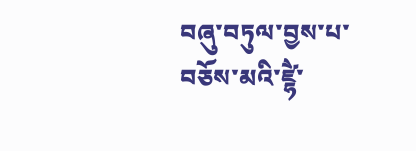བཞུ་བཏུལ་བྱས་པ་བཅོས་མའི་ཛྷཻ་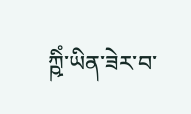ཀྵིཾ་ཡིན་ཟེར་བ་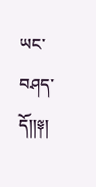ཡང་བཤད་དོ།།༈།